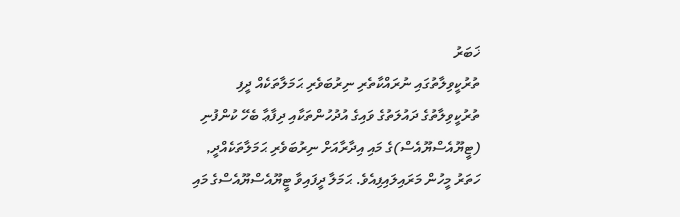ޚަބަރު
ތުރުކީވިލާތުގައި ނުރައްކާތެރި ނިރުބަވެރި ޙަމަލާތަކެއް ދީފި
ތުރުކީވިލާތުގެ ދައުލަތުގެ ވައިގެ އުދުހުންތަކާއި ދިފާޢާ ބެހޭ ކުންފުނި (ޓީޔޫއެސްޔޫއެސް)ގެ މައި އިދާރާއަށް ނިރުބަވެރި ޙަމަލާތަކެއްދީ, ހަތަރު މީހުން މަރައިލައިފިއެވެ. ޙަމަލާ ދީފައިވާ ޓީޔޫއެސްޔޫއެސްގެ މައި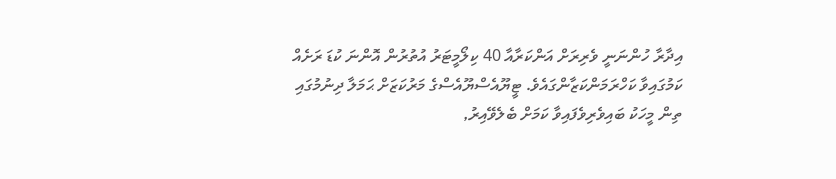އިދާރާ ހުންނަނީ ވެރިރަށް އަންކަރާއާ 40 ކިލޯމީޓަރު އުތުރުން އޮންނަ ކުޑަ ރަށެއް ކަމުގައިވާ ކަހްރަމަންކަޒާންގައެވެ. ޓީޔޫއެސްޔޫއެސްގެ މަރުކަޒަށް ޙަމަލާ ދިނުމުގައި ތިން މީހަކު ބައިވެރިވެފައިވާ ކަމަށް ބެލެވޭއިރު,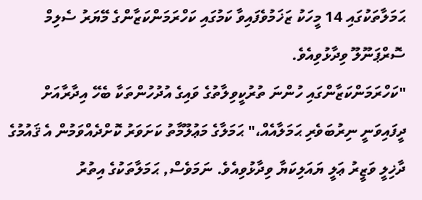ޙަމަލާތަކުގައި 14 މީހަކު ޒަޚަމުވެފައިވާ ކަމުގައި ކަހްރަމަންކަޒާންގެ މޭޔަރު ސެލިމް ސޮރްޕަނޫލޫ ވިދާޅުވިއެވެ.
"ކަހްރަމަންކަޒާންގައި ހުންނަ ތުރުކީވިލާތުގެ ވައިގެ އުދުހުންތަކާ ބެހޭ އިދާރާއަށް ދީފައިވަނީ ނިރުބަވެރި ޙަމަލާއެއް،" ޙަމަލާގެ މަޢުލޫމާތު ކަށަވަރު ކޮށްދެއްވަމުން އެ ޤައުމުގެ ދާޚިލީ ވަޒީރު ޢަލީ ޔައަލިކަޔާ ވިދާޅުވިއެވެ. ނަމަވެސް, ޙަމަލާތަކުގެ އިތުރު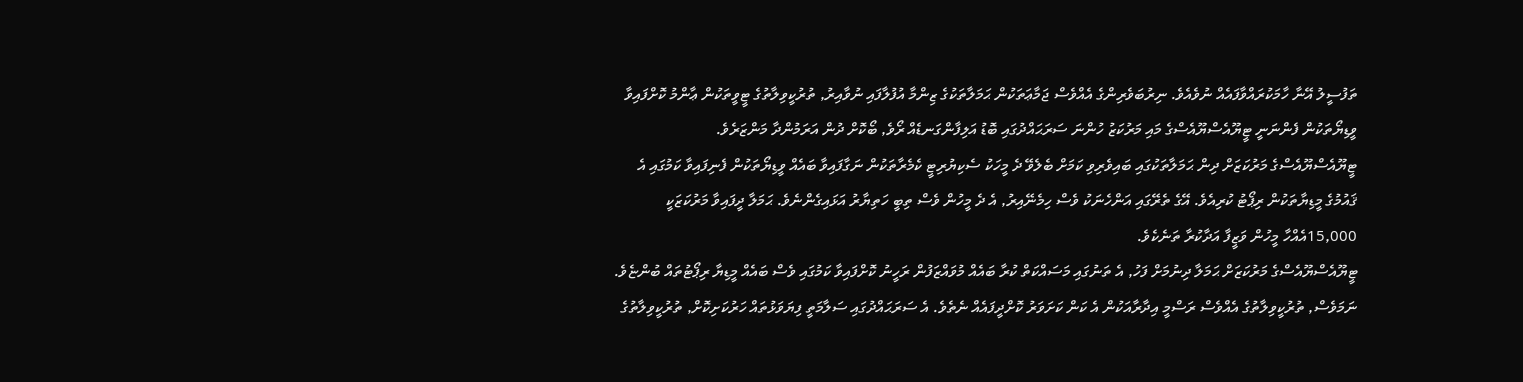ތަފުސީލު އޭނާ ހާމަކުރައްވާފައެއް ނުވެއެވެ. ނިރުބަވެރިންގެ އެއްވެސް ޖަމާޢަތަކުން ޙަމަލާތަކުގެ ޒިންމާ އުފުލާފައި ނުވާއިރު, ތުރުކީވިލާތުގެ ޓީވީތަކުން ޢާންމު ކޮށްފައިވާ ވީޑިޔޯތަކުން ފެންނަނީ ޓީޔޫއެސްޔޫއެސްގެ މައި މަރުކަޒު ހުންނަ ސަރަޙައްދުގައި ބޮޑު އަލިފާންގަނޑެއް ރޯވެ, ބޯކޮށް ދުން އަރަމުންދާ މަންޒަރެވެ.
ޓީޔޫއެސްޔޫއެސްގެ މަރުކަޒަށް ދިން ޙަމަލާތަކުގައި ބައިވެރިވި ކަމަށް ބެލެވޭ ދެ މީހަކު ސެކިޔުރިޓީ ކެމެރާތަކުން ނަގާފައިވާ ބައެއް ވީޑިޔޯތަކުން ފެނިފައިވާ ކަމުގައި އެ ޤައުމުގެ މީޑިޔާތަކުން ރިޕޯޓު ކުރިއެވެ. އޭގެ ތެރޭގައި އަންހެނަކު ވެސް ހިމެނޭއިރު, އެ ދެ މީހުން ވެސް ތިބީ ހަތިޔާރު އަޅައިގެންނެވެ. ޙަމަލާ ދީފައިވާ މަރުކަޒަކީ 15,000އެއްހާ މީހުން ވަޒީފާ އަދާކުރާ ތަނެކެވެ.
ޓީޔޫއެސްޔޫއެސްގެ މަރުކަޒަށް ޙަމަލާ ދިނުމަށް ފަހު, އެ ތަނުގައި މަސައްކަތް ކުރާ ބައެއް މުވައްޒަފުން ރަހީނު ކޮށްފައިވާ ކަމުގައި ވެސް ބައެއް މީޑިޔާ ރިޕޯޓުތައް ބުންޏެވެ. ނަމަވެސް, ތުރުކީވިލާތުގެ އެއްވެސް ރަސްމީ އިދާރާއަކުން އެ ކަން ކަށަވަރު ކޮށްދީފައެއް ނެތެވެ. އެ ސަރަޙައްދުގައި ސަލާމަތީ ފިޔަވަޅުތައް ހަރުކަށިކޮށް, ތުރުކީވިލާތުގެ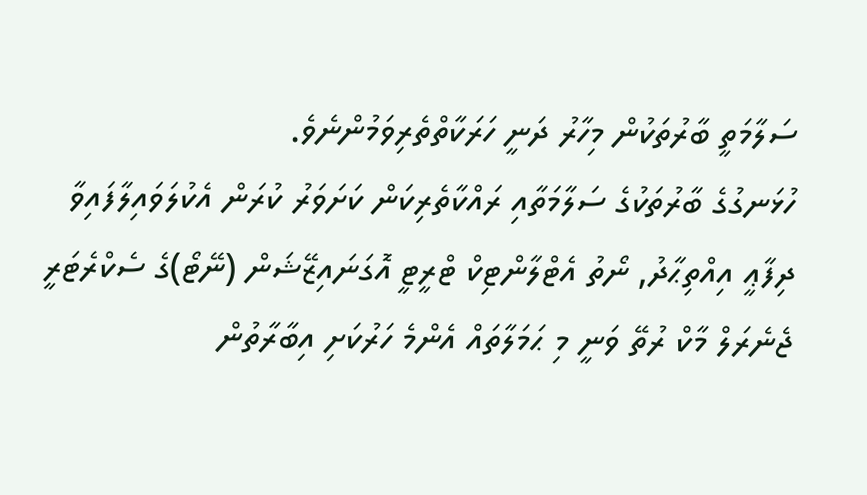ސަލާމަތީ ބާރުތަކުން މިހާރު ދަނީ ހަރަކާތްތެރިވަމުންނެވެ.
ހުޅަނގުގެ ބާރުތަކުގެ ސަލާމަތާއި ރައްކާތެރިކަން ކަށަވަރު ކުރަން އެކުލަވައިލާފައިވާ ދިފާޢީ އިއްތިޙާދު, ނޯތު އެޓްލާންޓިކް ޓްރީޓީ އޮގަނައިޒޭޝަން (ނޭޓޯ)ގެ ސެކްރެޓަރީ ޖެނެރަލް މާކް ރުތޭ ވަނީ މި ޙަމަލާތައް އެންމެ ހަރުކަށި އިބާރާތުން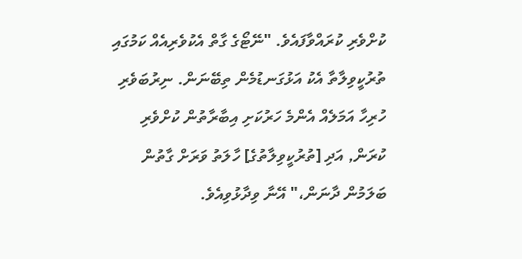ކުށްވެރި ކުރައްވާފައެވެ. "ނޭޓޯގެ ގާތް އެކުވެރިއެއް ކަމުގައި ތުރުކީވިލާތާ އެކު އަޅުގަނޑުމެން ތިބޭނަން. ނިރުބަވެރި ހުރިހާ އަމަލެއް އެންމެ ހަރުކަށި އިބާރާތުން ކުށްވެރި ކުރަން, އަދި [ތުރުކީވިލާތުގެ] ހާލަތު ވަރަށް ގާތުން ބަލަމުން ދާނަން،" އޭނާ ވިދާޅުވިއެވެ.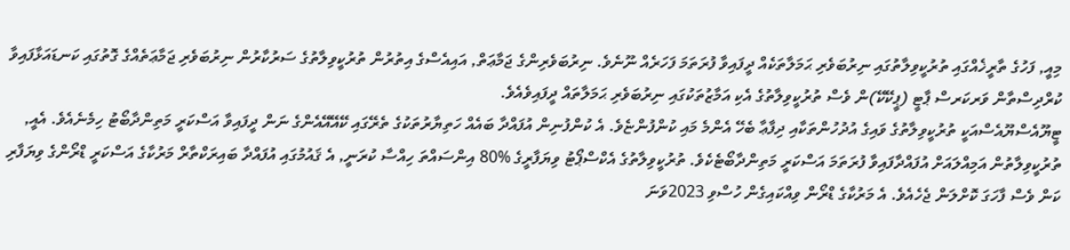މިއީ, ފަހުގެ ތާރީޚެއްގައި ތުރުކީވިލާތުގައި ނިރުބަވެރި ޙަމަލާތަކެއް ދީފައިވާ ފުރަތަމަ ފަހަރެއް ނޫނެވެ. ނިރުބަވެރިންގެ ޖަމާޢަތް, އައިއެސްގެ އިތުރުން ތުރުކީވިލާތުގެ ސަރުކާރުން ނިރުބަވެރި ޖަމާޢަތެއްގެ ގޮތުގައި ކަނޑައަޅާފައިވާ ކުރްދިސްތާން ވަރކަރސް ޕާޓީ (ޕީކޭކޭ)ން ވެސް ތުރުކީވިލާތުގެ އެކި އަމާޒުތަކުގައި ނިރުބަވެރި ޙަމަލާތައް ދީފައިވެއެވެ.
ޓީޔޫއެސްޔޫއެސްއަކީ ތުރުކީވިލާތުގެ ވައިގެ އުދުހުންތަކާއި ދިފާޢާ ބެހޭ އެންމެ މައި ކުންފުންޏެވެ. އެ ކުންފުނިން އުފައްދާ ބައެއް ހަތިޔާރުތަކުގެ ތެރޭގައި ކޭއޭއޭއެންގެ ނަން ދީފައިވާ އަސްކަރީ މަތިންދާބޯޓު ހިމެނެއެވެ. އެއީ, ތުރުކީވިލާތުން އަމިއްލައަށް އުފައްދާފައިވާ ފުރަތަމަ އަސްކަރީ މަތިންދާބޯޓެކެވެ. ތުރުކީވިލާތުގެ އެކްސްޕޯޓު ވިޔަފާރީގެ %80 އިންސައްތަ ހިއްސާ ކުރަނީ, އެ ޤައުމުގައި އުފައްދާ ބައިރަކްތާރް މަރުކާގެ އަސްކަރީ ޑްރޯންގެ ވިޔަފާރި ކަން ވެސް ފާހަގަ ކޮށްލަން ޖެހެއެވެ. އެ މަރުކާގެ ޑްރޯން ވިއްކައިގެން ހުސްވި 2023ވަނަ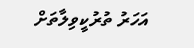އަހަރު ތުރުކީވިލާތަށް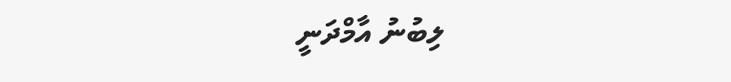ލިބުނު އާމްދަނީ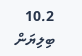10.2 ބިލިޔަން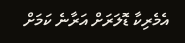އެމެރިކާ ޑޮލަރަށް އަރާނެ ކަމަށް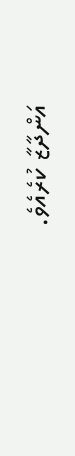އަންދާޒާ ކުރެއެވެ.